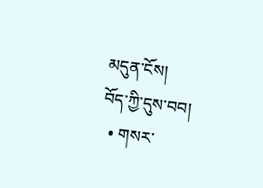མདུན་ངོས།
བོད་ཀྱི་དུས་བབ།
  • གསར་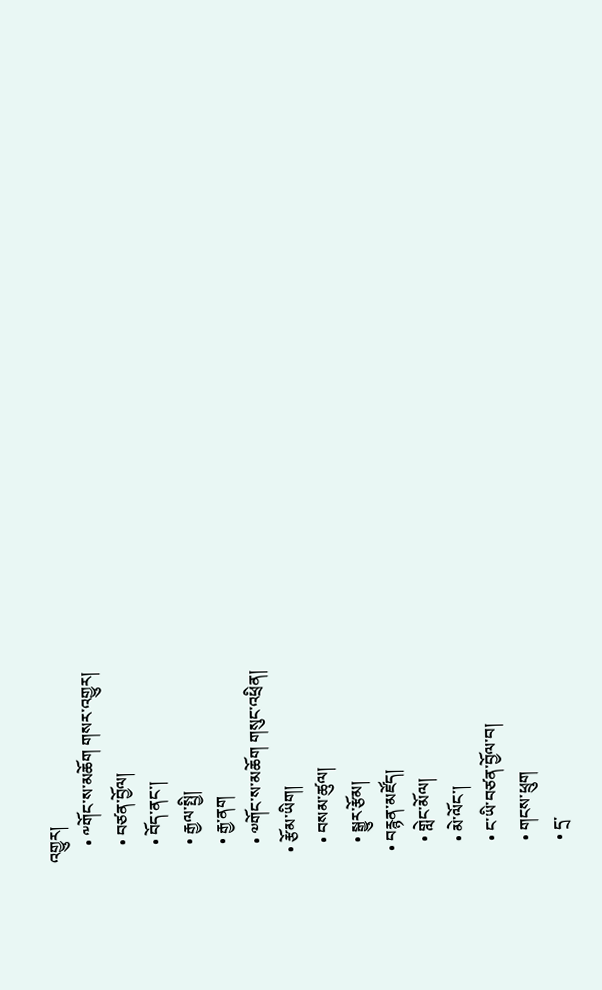འགྱུར།
    • ༸གོང་ས་མཆོག གསར་འགྱུར།
    • བཙན་བྱོལ།
    • བོད་ནང་།
    • རྒྱལ་སྤྱི།
    • རྒྱ་ནག
    • ༧གོང་ས་མཆོག གསུང་འཕྲིན།
  • རྩོམ་ཡིག།
    • བསམ་ཚུལ།
    • སྒྱུར་རྩོམ།
  • བརྙན་མཛོད།
    • གླེང་མོལ།
    • མེ་ལོང་།
    • ང་ཡི་བཙན་བྱོལ་བ།
    • གངས་ཕྲུག
    • དྲ་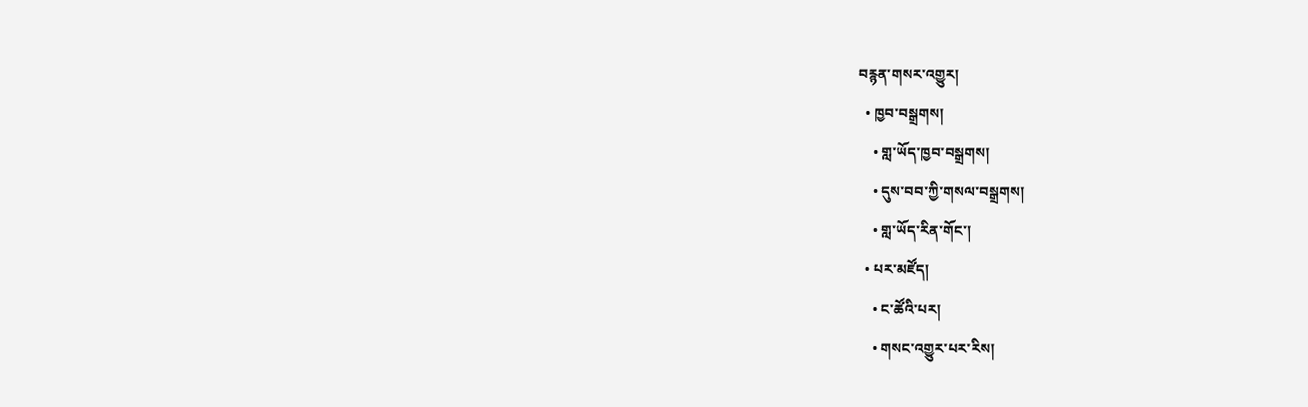བརྙན་གསར་འགྱུར།
  • ཁྱབ་བསྒྲགས།
    • གླ་ཡོད་ཁྱབ་བསྒྲགས།
    • དུས་བབ་ཀྱི་གསལ་བསྒྲགས།
    • གླ་ཡོད་རིན་གོང་།
  • པར་མཛོད།
    • ང་ཚོའི་པར།
    • གསང་འགྱུར་པར་རིས།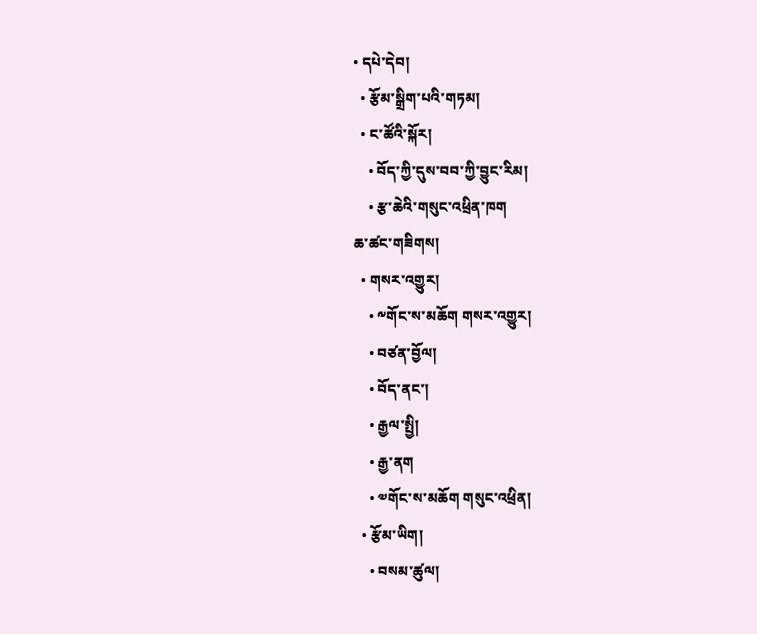• དཔེ་དེབ།
  • རྩོམ་སྒྲིག་པའི་གཏམ།
  • ང་ཚོའི་སྐོར།
    • བོད་ཀྱི་དུས་བབ་ཀྱི་བྱུང་རིམ།
    • རྩ་ཆེའི་གསུང་འཕྲིན་ཁག
ཆ་ཚང་གཟིགས།
  • གསར་འགྱུར།
    • ༸གོང་ས་མཆོག གསར་འགྱུར།
    • བཙན་བྱོལ།
    • བོད་ནང་།
    • རྒྱལ་སྤྱི།
    • རྒྱ་ནག
    • ༧གོང་ས་མཆོག གསུང་འཕྲིན།
  • རྩོམ་ཡིག།
    • བསམ་ཚུལ།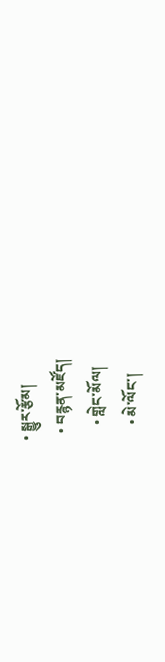• སྒྱུར་རྩོམ།
  • བརྙན་མཛོད།
    • གླེང་མོལ།
    • མེ་ལོང་།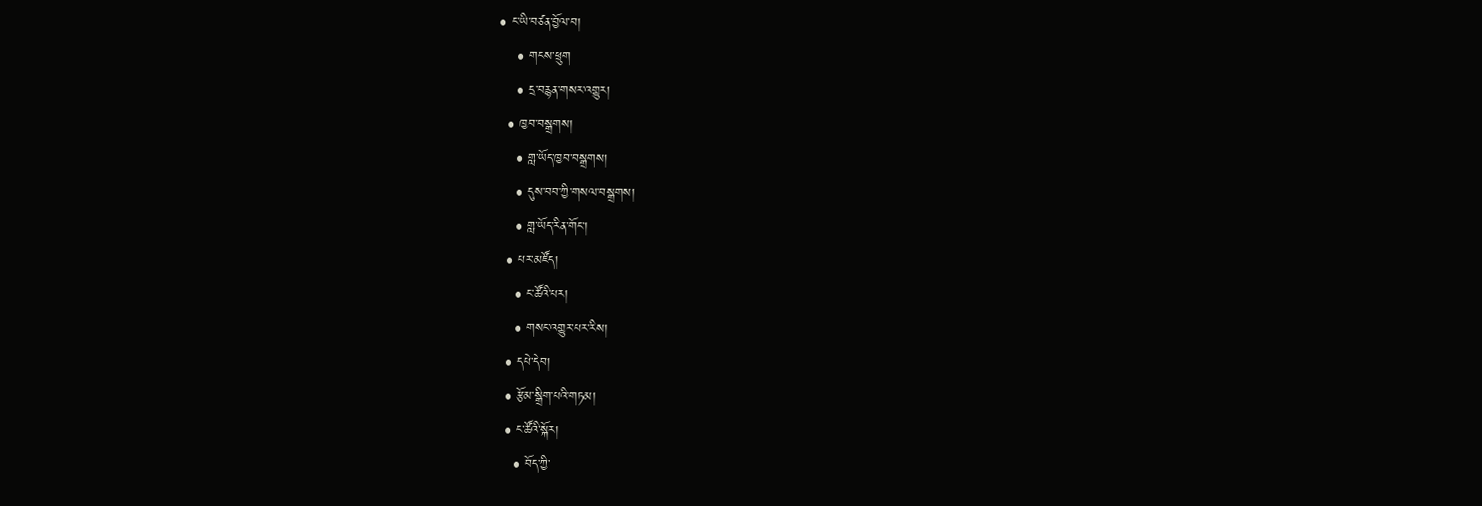• ང་ཡི་བཙན་བྱོལ་བ།
    • གངས་ཕྲུག
    • དྲ་བརྙན་གསར་འགྱུར།
  • ཁྱབ་བསྒྲགས།
    • གླ་ཡོད་ཁྱབ་བསྒྲགས།
    • དུས་བབ་ཀྱི་གསལ་བསྒྲགས།
    • གླ་ཡོད་རིན་གོང་།
  • པར་མཛོད།
    • ང་ཚོའི་པར།
    • གསང་འགྱུར་པར་རིས།
  • དཔེ་དེབ།
  • རྩོམ་སྒྲིག་པའི་གཏམ།
  • ང་ཚོའི་སྐོར།
    • བོད་ཀྱི་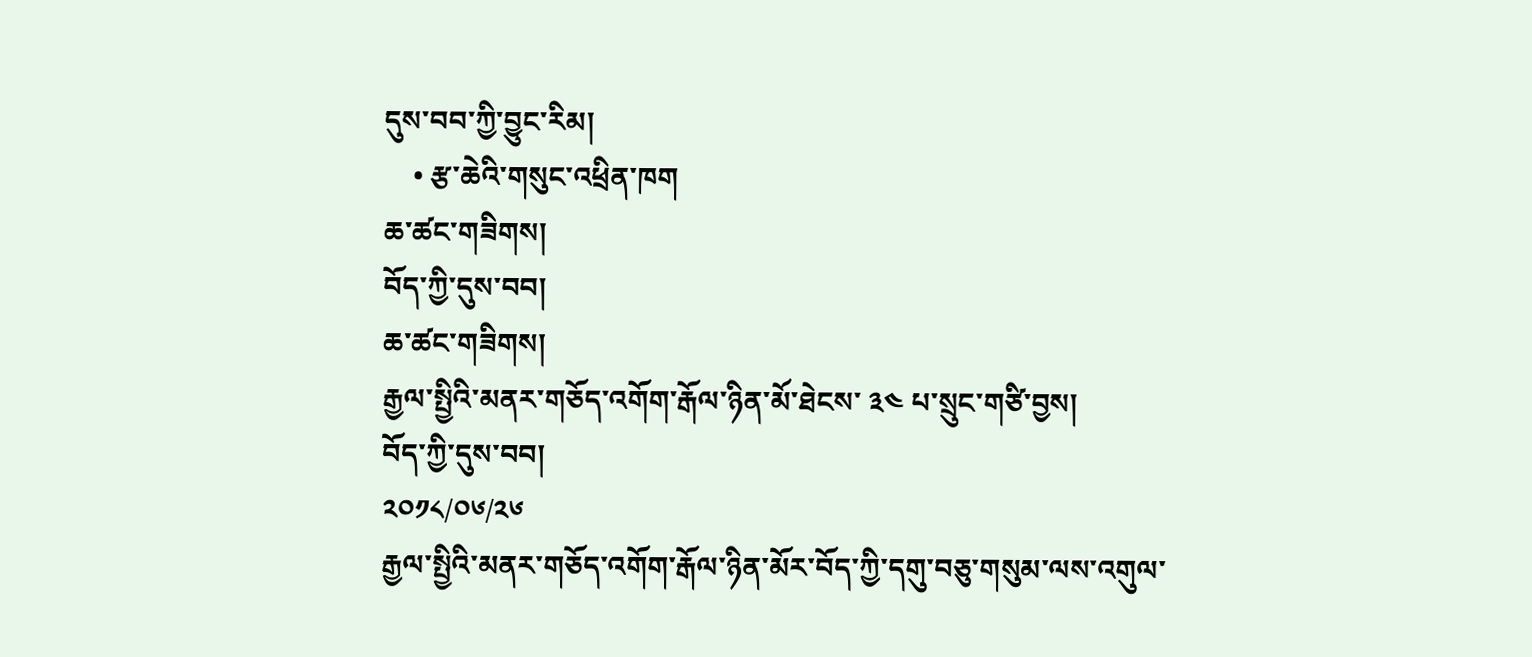དུས་བབ་ཀྱི་བྱུང་རིམ།
    • རྩ་ཆེའི་གསུང་འཕྲིན་ཁག
ཆ་ཚང་གཟིགས།
བོད་ཀྱི་དུས་བབ།
ཆ་ཚང་གཟིགས།
རྒྱལ་སྤྱིའི་མནར་གཅོད་འགོག་རྒོལ་ཉིན་མོ་ཐེངས་ ༣༤ པ་སྲུང་གཙི་བྱས།
བོད་ཀྱི་དུས་བབ།
༢༠༡༨/༠༦/༢༦
རྒྱལ་སྤྱིའི་མནར་གཅོད་འགོག་རྒོལ་ཉིན་མོར་བོད་ཀྱི་དགུ་བཅུ་གསུམ་ལས་འགུལ་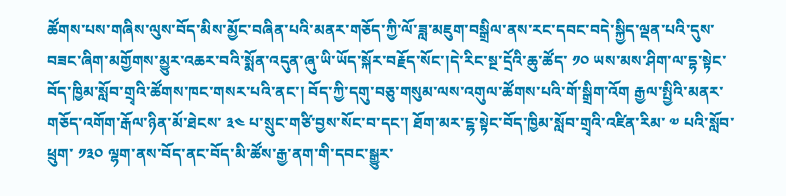ཚོགས་པས་གཞིས་ལུས་བོད་མིས་མྱོང་བཞིན་པའི་མནར་གཅོད་ཀྱི་ལོ་ཟླ་མཇུག་བསྒྲིལ་ནས་རང་དབང་བདེ་སྐྱིད་ལྡན་པའི་དུས་བཟང་ཞིག་མགྱོགས་མྱུར་འཆར་བའི་སྨོན་འདུན་ཞུ་ཡི་ཡོད་སྐོར་བརྗོད་སོང་།དེ་རིང་སྔ་དྲོའི་ཆུ་ཚོད་ ༡༠ ཡས་མས་ཤིག་ལ་དྷ་སྟེང་བོད་ཁྱིམ་སློབ་གྲྭའི་ཚོགས་ཁང་གསར་པའི་ནང་། བོད་ཀྱི་དགུ་བཅུ་གསུམ་ལས་འགུལ་ཚོགས་པའི་གོ་སྒྲིག་འོག རྒྱལ་སྤྱིའི་མནར་གཅོད་འགོག་རྒོལ་ཉིན་མོ་ཐེངས་ ༣༤ པ་སྲུང་གཙི་བྱས་སོང་བ་དང་། ཐོག་མར་ངྷ་སྟེང་བོད་ཁྱིམ་སློབ་གྲྭའི་འཛིན་རིམ་ ༧ པའི་སློབ་ཕྲུག་ ༡༣༠ ལྷག་ནས་བོད་ནང་བོད་མི་ཚོས་རྒྱ་ནག་གི་དབང་སྒྱུར་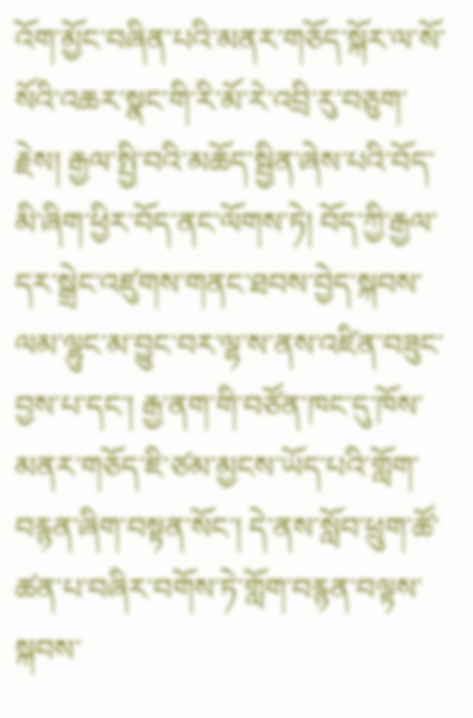འོག་མྱོང་བཞིན་པའི་མནར་གཅོད་སྐོར་ལ་སོ་སོའི་འཆར་སྣང་གི་རི་མོ་རེ་འབྲི་རུ་བཅུག་རྗེས། རྒྱལ་སྤྱི་བའི་མཆོད་སྦྱིན་ཞེས་པའི་བོད་མི་ཞིག་ཕྱིར་བོད་ནང་ལོགས་ཏེ། བོད་ཀྱི་རྒྱལ་དར་སྒྲེང་འཛུགས་གནང་ཐབས་བྱེད་སྐབས་ལམ་ལྷུང་མ་བྱུང་བར་ལྷ་ས་ནས་འཛིན་བཟུང་བྱས་པ་དང་། རྒྱ་ནག་གི་བཙོན་ཁང་དུ་ཁོས་མནར་གཅོད་ཇི་ཙམ་མྱངས་ཡོད་པའི་གློག་བརྙན་ཞིག་བསྟན་སོང་། དེ་ནས་སློབ་ཕྲུག་ཚོ་ཚན་པ་བཞིར་བགོས་ཏེ་གློག་བརྙན་བལྟས་སྐབས་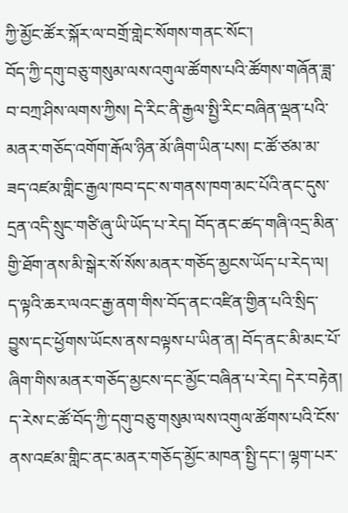ཀྱི་མྱོང་ཚོར་སྐོར་ལ་བགྲོ་གླེང་སོགས་གནང་སོང་།
བོད་ཀྱི་དགུ་བཅུ་གསུམ་ལས་འགུལ་ཚོགས་པའི་ཚོགས་གཞོན་ཟླ་བ་བཀྲ་ཤིས་ལགས་ཀྱིས། དེ་རིང་ནི་རྒྱལ་སྤྱི་རིང་བཞིན་ལྡན་པའི་མནར་གཅོད་འགོག་རྒོལ་ཉིན་མོ་ཞིག་ཡིན་པས། ང་ཚོ་ཙམ་མ་ཟད་འཛམ་གླིང་རྒྱལ་ཁབ་དང་ས་གནས་ཁག་མང་པོའི་ནང་དུས་དྲན་འདི་སྲུང་གཙི་ཞུ་ཡི་ཡོད་པ་རེད། བོད་ནང་ཚད་གཞི་འདྲ་མིན་གྱི་ཐོག་ནས་མི་སྒེར་སོ་སོས་མནར་གཅོད་མྱངས་ཡོད་པ་རེད་ལ། ད་ལྟའི་ཆར་ལའང་རྒྱ་ནག་གིས་བོད་ནང་འཛིན་གྱིན་པའི་སྲིད་བྱུས་དང་ཕྱོགས་ཡོངས་ནས་བལྟས་པ་ཡིན་ན། བོད་ནང་མི་མང་པོ་ཞིག་གིས་མནར་གཅོད་མྱངས་དང་མྱོང་བཞིན་པ་རེད། དེར་བརྟེན། ད་རེས་ང་ཚོ་བོད་ཀྱི་དགུ་བཅུ་གསུམ་ལས་འགུལ་ཚོགས་པའི་ངོས་ནས་འཛམ་གླིང་ནང་མནར་གཅོད་མྱོང་མཁན་སྤྱི་དང་། ལྷག་པར་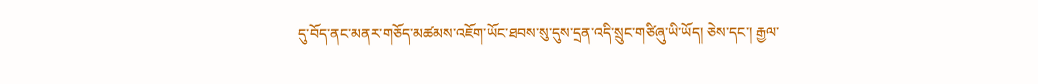དུ་བོད་ནང་མནར་གཅོད་མཚམས་འཇོག་ཡོང་ཐབས་སུ་དུས་དྲན་འདི་སྲུང་གཙིཞུ་ཡི་ཡོད། ཅེས་དང་། རྒྱལ་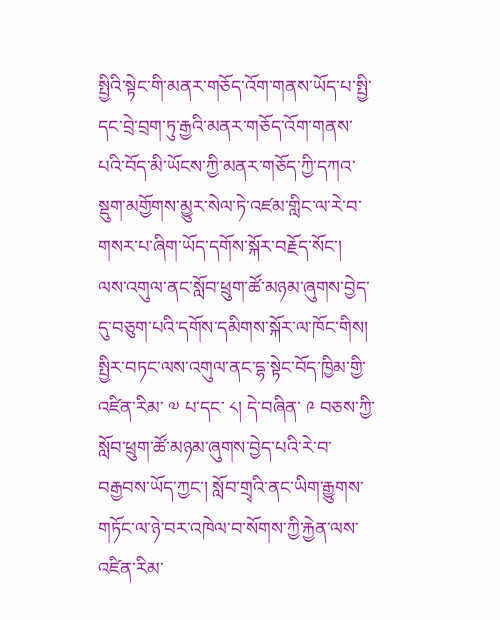སྤྱིའི་སྟེང་གི་མནར་གཅོད་འོག་གནས་ཡོད་པ་སྤྱི་དང་བྲེ་བྲག་ཏུ་རྒྱའི་མནར་གཅོད་འོག་གནས་པའི་བོད་མི་ཡོངས་ཀྱི་མནར་གཅོད་ཀྱི་དཀའ་སྡུག་མགྱོགས་མྱུར་སེལ་ཏེ་འཛམ་གླིང་ལ་རེ་བ་གསར་པ་ཞིག་ཡོད་དགོས་སྐོར་བརྗོད་སོང་།
ལས་འགུལ་ནང་སློབ་ཕྲུག་ཚོ་མཉམ་ཞུགས་བྱེད་དུ་བཅུག་པའི་དགོས་དམིགས་སྐོར་ལ་ཁོང་གིས། སྤྱིར་བཏང་ལས་འགུལ་ནང་དྷ་སྟེང་བོད་ཁྱིམ་གྱི་འཛིན་རིམ་ ༧ པ་དང་ ༨། དེ་བཞིན་ ༩ བཅས་ཀྱི་སློབ་ཕྲུག་ཚོ་མཉམ་ཞུགས་བྱེད་པའི་རེ་བ་བརྒྱབས་ཡོད་ཀྱང་། སློབ་གྲྭའི་ནང་ཡིག་རྒྱུགས་གཏོང་ལ་ཉེ་བར་འཁེལ་བ་སོགས་ཀྱི་རྐྱེན་ལས་འཛིན་རིམ་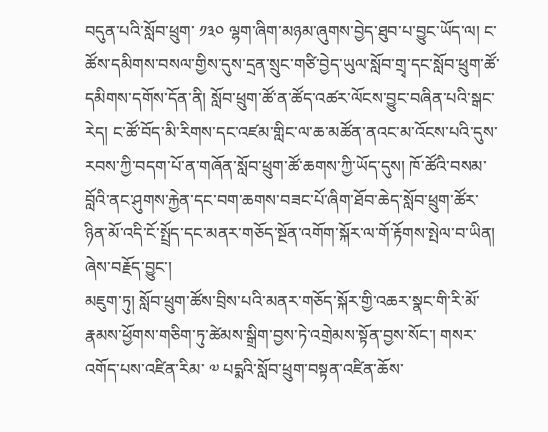བདུན་པའི་སློབ་ཕྲུག་ ༡༣༠ ལྷག་ཞིག་མཉམ་ཞུགས་བྱེད་ཐུབ་པ་བྱུང་ཡོད་ལ། ང་ཚོས་དམིགས་བསལ་གྱིས་དུས་དྲན་སྲུང་གཙི་བྱེད་ཡུལ་སློབ་གྲྭ་དང་སློབ་ཕྲུག་ཚོ་དམིགས་དགོས་དོན་ནི། སློབ་ཕྲུག་ཚོ་ན་ཚོད་འཚར་ལོངས་བྱུང་བཞིན་པའི་སྒང་རེད། ང་ཚོ་བོད་མི་རིགས་དང་འཛམ་གླིང་ལ་ཆ་མཚོན་ནའང་མ་འོངས་པའི་དུས་རབས་ཀྱི་བདག་པོ་ན་གཞོན་སློབ་ཕྲུག་ཚོ་ཆགས་ཀྱི་ཡོད་དུས། ཁོ་ཚོའི་བསམ་བློའི་ནང་ཤུགས་རྐྱེན་དང་བག་ཆགས་བཟང་པོ་ཞིག་ཐོབ་ཆེད་སློབ་ཕྲུག་ཚོར་ཉིན་མོ་འདི་ངོ་སྤྲོད་དང་མནར་གཅོད་སྔོན་འགོག་སྐོར་ལ་གོ་རྟོགས་སྤེལ་བ་ཡིན། ཞེས་བརྗོད་བྱུང་།
མཇུག་ཏུ། སློབ་ཕྲུག་ཚོས་བྲིས་པའི་མནར་གཅོད་སྐོར་གྱི་འཆར་སྣང་གི་རི་མོ་རྣམས་ཕྱོགས་གཅིག་ཏུ་ཚེམས་སྒྲིག་བྱས་ཏེ་འགྲེམས་སྟོན་བྱས་སོང་། གསར་འགོད་པས་འཛིན་རིམ་ ༧ པདྨའི་སློབ་ཕྲུག་བསྟན་འཛིན་ཆོས་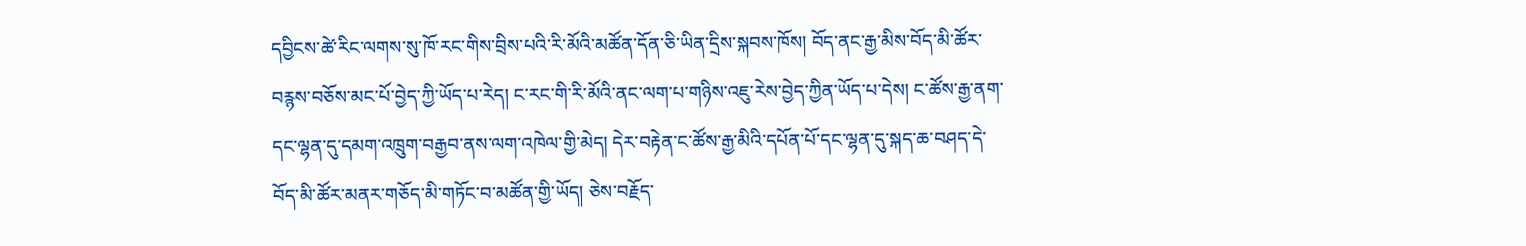དབྱིངས་ཚེ་རིང་ལགས་སུ་ཁོ་རང་གིས་བྲིས་པའི་རི་མོའི་མཚོན་དོན་ཅི་ཡིན་དྲིས་སྐབས་ཁོས། བོད་ནང་རྒྱ་མིས་བོད་མི་ཚོར་བརྙས་བཅོས་མང་པོ་བྱེད་ཀྱི་ཡོད་པ་རེད། ང་རང་གི་རི་མོའི་ནང་ལག་པ་གཉིས་འཇུ་རེས་བྱེད་ཀྱིན་ཡོད་པ་དེས། ང་ཚོས་རྒྱ་ནག་དང་ལྷན་དུ་དམག་འཁྲུག་བརྒྱབ་ནས་ལག་འཁེལ་གྱི་མེད། དེར་བརྟེན་ང་ཚོས་རྒྱ་མིའི་དཔོན་པོ་དང་ལྷན་དུ་སྐད་ཆ་བཤད་དེ་བོད་མི་ཚོར་མནར་གཅོད་མི་གཏོང་བ་མཚོན་གྱི་ཡོད། ཅེས་བརྗོད་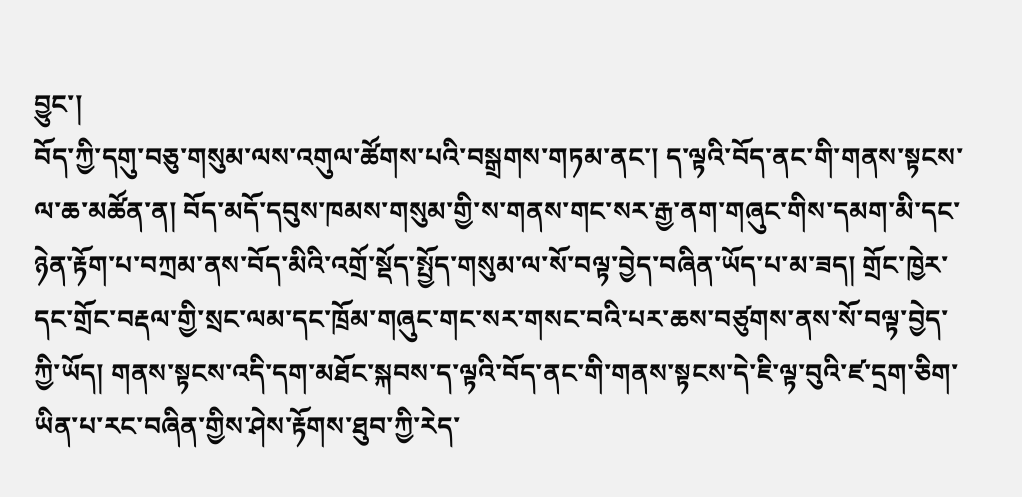བྱུང་།
བོད་ཀྱི་དགུ་བཅུ་གསུམ་ལས་འགུལ་ཚོགས་པའི་བསྒྲགས་གཏམ་ནང་། ད་ལྟའི་བོད་ནང་གི་གནས་སྟངས་ལ་ཆ་མཚོན་ན། བོད་མདོ་དབུས་ཁམས་གསུམ་གྱི་ས་གནས་གང་སར་རྒྱ་ནག་གཞུང་གིས་དམག་མི་དང་ཉེན་རྟོག་པ་བཀྲམ་ནས་བོད་མིའི་འགྲོ་སྡོད་སྤྱོད་གསུམ་ལ་སོ་བལྟ་བྱེད་བཞིན་ཡོད་པ་མ་ཟད། གྲོང་ཁྱེར་དང་གྲོང་བརྡལ་གྱི་སྲང་ལམ་དང་ཁྲོམ་གཞུང་གང་སར་གསང་བའི་པར་ཆས་བཙུགས་ནས་སོ་བལྟ་བྱེད་ཀྱི་ཡོད། གནས་སྟངས་འདི་དག་མཐོང་སྐབས་ད་ལྟའི་བོད་ནང་གི་གནས་སྟངས་དེ་ཇི་ལྟ་བུའི་ཛ་དྲག་ཅིག་ཡིན་པ་རང་བཞིན་གྱིས་ཤེས་རྟོགས་ཐུབ་ཀྱི་རེད་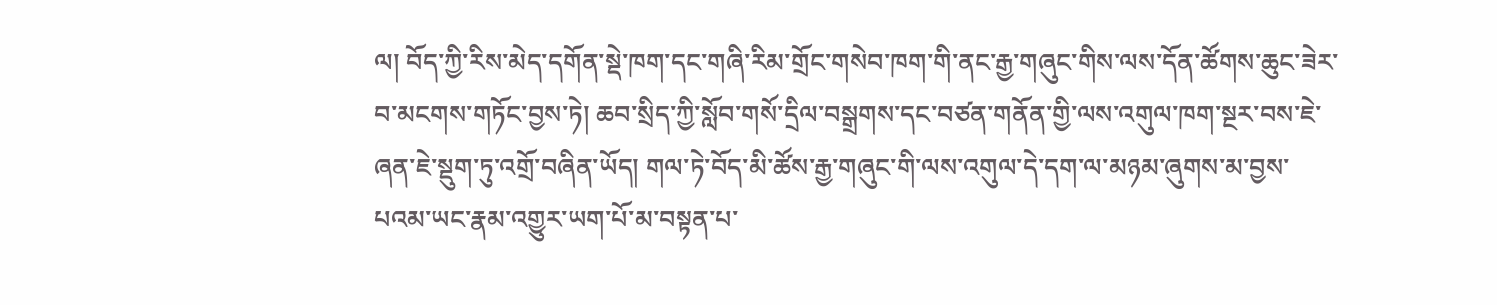ལ། བོད་ཀྱི་རིས་མེད་དགོན་སྡེ་ཁག་དང་གཞི་རིམ་གྲོང་གསེབ་ཁག་གི་ནང་རྒྱ་གཞུང་གིས་ལས་དོན་ཚོགས་ཆུང་ཟེར་བ་མངགས་གཏོང་བྱས་ཏེ། ཆབ་སྲིད་ཀྱི་སློབ་གསོ་དྲིལ་བསྒྲགས་དང་བཙན་གནོན་གྱི་ལས་འགུལ་ཁག་སྔར་བས་ཇེ་ཞན་ཇེ་སྡུག་ཏུ་འགྲོ་བཞིན་ཡོད། གལ་ཏེ་བོད་མི་ཚོས་རྒྱ་གཞུང་གི་ལས་འགུལ་དེ་དག་ལ་མཉམ་ཞུགས་མ་བྱས་པའམ་ཡང་རྣམ་འགྱུར་ཡག་པོ་མ་བསྟན་པ་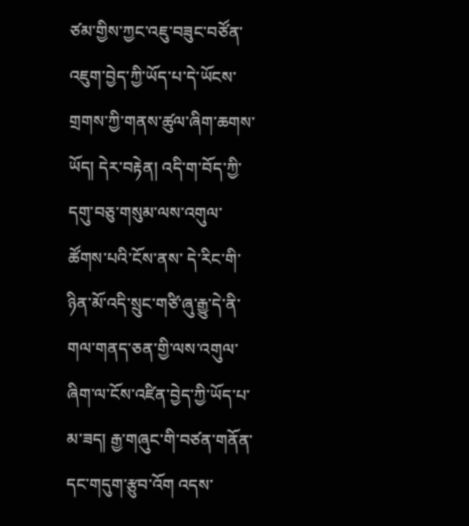ཙམ་གྱིས་ཀྱང་འཇུ་བཟུང་བཙོན་འཇུག་བྱེད་ཀྱི་ཡོད་པ་དེ་ཡོངས་གྲགས་ཀྱི་གནས་ཚུལ་ཞིག་ཆགས་ཡོད། དེར་བརྟེན། འདི་ག་བོད་ཀྱི་དགུ་བཅུ་གསུམ་ལས་འགུལ་ཚོགས་པའི་ངོས་ནས་ དེ་རིང་གི་ཉིན་མོ་འདི་སྲུང་གཙི་ཞུ་རྒྱུ་དེ་ནི་གལ་གནད་ཅན་གྱི་ལས་འགུལ་ཞིག་ལ་ངོས་འཛིན་བྱེད་ཀྱི་ཡོད་པ་མ་ཟད། རྒྱ་གཞུང་གི་བཙན་གནོན་དང་གདུག་རྩུབ་འོག འདས་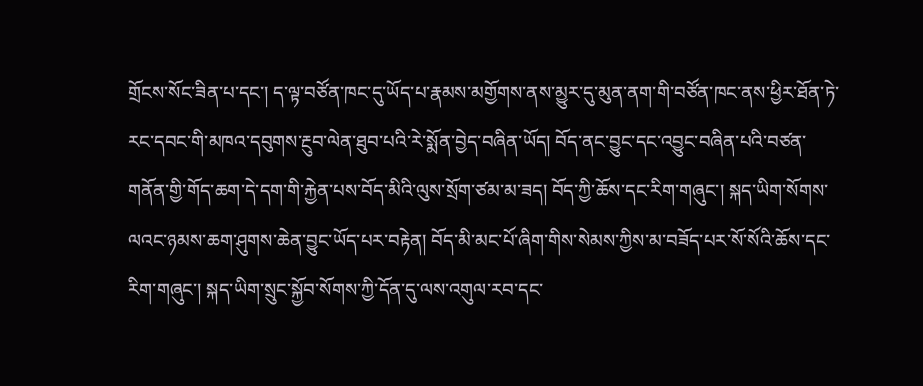གྲོངས་སོང་ཟིན་པ་དང་། ད་ལྟ་བཙོན་ཁང་དུ་ཡོད་པ་རྣམས་མགྱོགས་ནས་མྱུར་དུ་མུན་ནག་གི་བཙོན་ཁང་ནས་ཕྱིར་ཐོན་ཏེ་རང་དབང་གི་མཁའ་དབུགས་རྔུབ་ལེན་ཐུབ་པའི་རེ་སྨོན་བྱེད་བཞིན་ཡོད། བོད་ནང་བྱུང་དང་འབྱུང་བཞིན་པའི་བཙན་གནོན་གྱི་གོད་ཆག་དེ་དག་གི་རྐྱེན་པས་བོད་མིའི་ལུས་སྲོག་ཙམ་མ་ཟད། བོད་ཀྱི་ཆོས་དང་རིག་གཞུང་། སྐད་ཡིག་སོགས་ལའང་ཉམས་ཆག་ཤུགས་ཆེན་བྱུང་ཡོད་པར་བརྟེན། བོད་མི་མང་པོ་ཞིག་གིས་སེམས་ཀྱིས་མ་བཟོད་པར་སོ་སོའི་ཆོས་དང་རིག་གཞུང་། སྐད་ཡིག་སྲུང་སྐྱོབ་སོགས་ཀྱི་དོན་དུ་ལས་འགུལ་རབ་དང་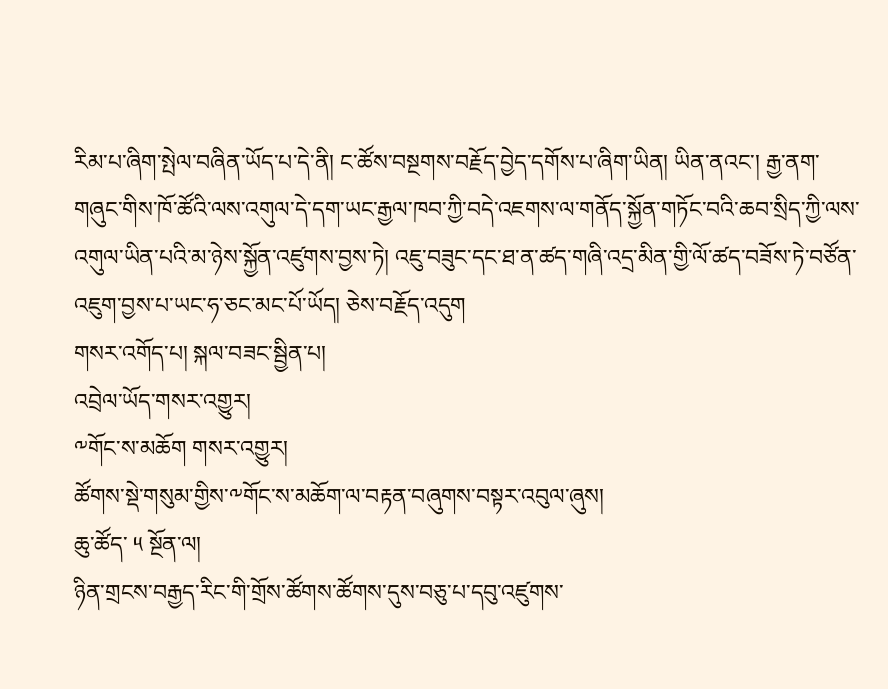རིམ་པ་ཞིག་སྤེལ་བཞིན་ཡོད་པ་དེ་ནི། ང་ཚོས་བསྔགས་བརྗོད་བྱེད་དགོས་པ་ཞིག་ཡིན། ཡིན་ནའང་། རྒྱ་ནག་གཞུང་གིས་ཁོ་ཚོའི་ལས་འགུལ་དེ་དག་ཡང་རྒྱལ་ཁབ་ཀྱི་བདེ་འཇགས་ལ་གནོད་སྐྱོན་གཏོང་བའི་ཆབ་སྲིད་ཀྱི་ལས་འགུལ་ཡིན་པའི་མ་ཉེས་སྐྱོན་འཛུགས་བྱས་ཏེ། འཇུ་བཟུང་དང་ཐ་ན་ཚད་གཞི་འདྲ་མིན་གྱི་ལོ་ཚད་བཟོས་ཏེ་བཙོན་འཇུག་བྱས་པ་ཡང་ཧ་ཅང་མང་པོ་ཡོད། ཅེས་བརྗོད་འདུག
གསར་འགོད་པ། སྐལ་བཟང་སྦྱིན་པ།
འབྲེལ་ཡོད་གསར་འགྱུར།
༸གོང་ས་མཆོག གསར་འགྱུར།
ཚོགས་སྡེ་གསུམ་གྱིས་༸གོང་ས་མཆོག་ལ་བརྟན་བཞུགས་བསྟར་འབུལ་ཞུས།
ཆུ་ཚོད་ ༥ སྔོན་ལ།
ཉིན་གྲངས་བརྒྱད་རིང་གི་གྲོས་ཚོགས་ཚོགས་དུས་བཅུ་པ་དབུ་འཛུགས་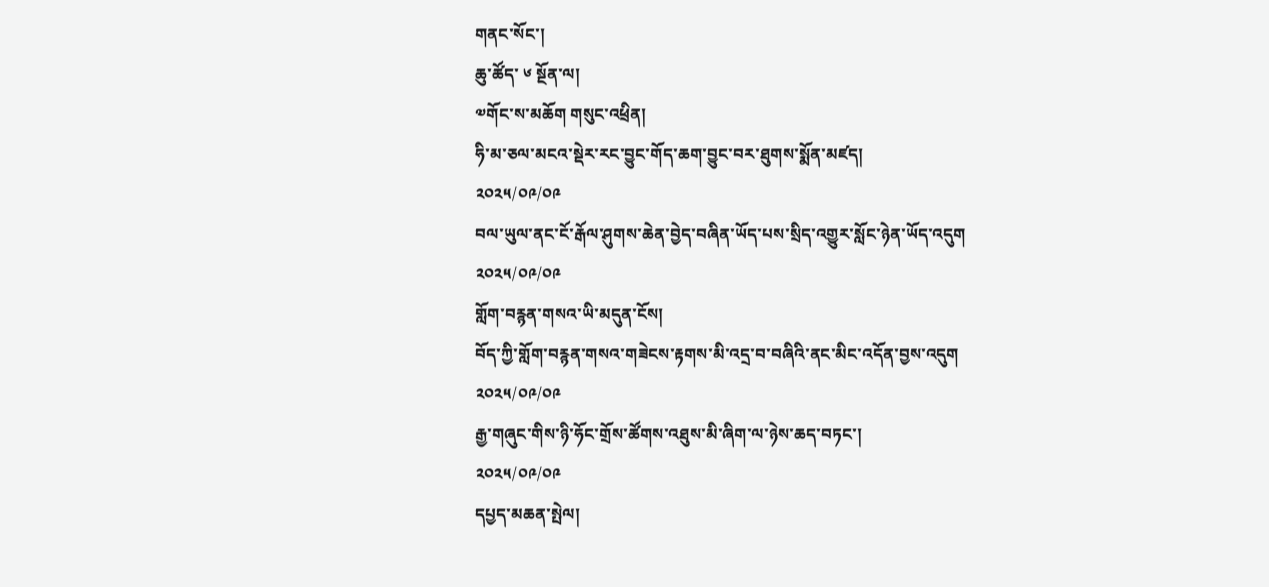གནང་སོང་།
ཆུ་ཚོད་ ༦ སྔོན་ལ།
༧གོང་ས་མཆོག གསུང་འཕྲིན།
ཧི་མ་ཅལ་མངའ་སྡེར་རང་བྱུང་གོད་ཆག་བྱུང་བར་ཐུགས་སྨོན་མཛད།
༢༠༢༥/༠༩/༠༩
བལ་ཡུལ་ནང་ངོ་རྒོལ་ཤུགས་ཆེན་བྱེད་བཞིན་ཡོད་པས་སྲིད་འགྱུར་སློང་ཉེན་ཡོད་འདུག
༢༠༢༥/༠༩/༠༩
གློག་བརྙན་གསའ་ཡི་མདུན་ངོས།
བོད་ཀྱི་གློག་བརྙན་གསའ་གཟེངས་རྟགས་མི་འདྲ་བ་བཞིའི་ནང་མིང་འདོན་བྱས་འདུག
༢༠༢༥/༠༩/༠༩
རྒྱ་གཞུང་གིས་ཉི་ཧོང་གྲོས་ཚོགས་འཐུས་མི་ཞིག་ལ་ཉེས་ཆད་བཏང་།
༢༠༢༥/༠༩/༠༩
དཔྱད་མཆན་སྤེལ།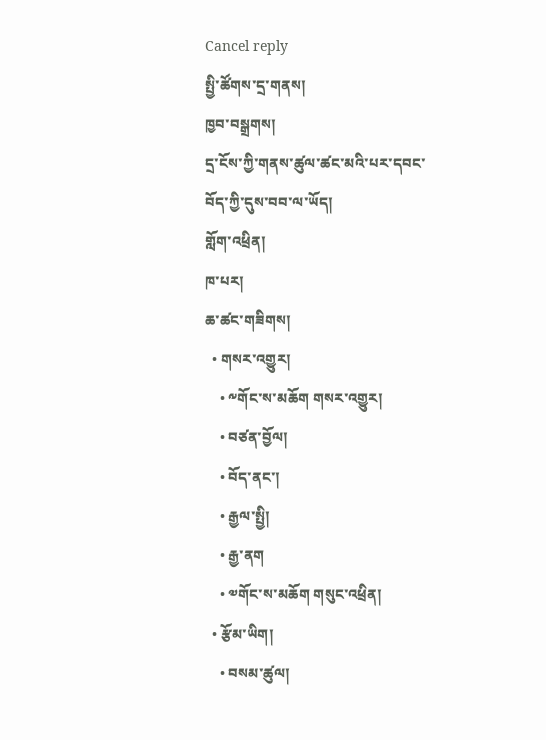Cancel reply
སྤྱི་ཚོགས་དྲ་གནས།
ཁྱབ་བསྒྲགས།
དྲ་ངོས་ཀྱི་གནས་ཚུལ་ཚང་མའི་པར་དབང་བོད་ཀྱི་དུས་བབ་ལ་ཡོད།
གློག་འཕྲིན།
ཁ་པར།
ཆ་ཚང་གཟིགས།
  • གསར་འགྱུར།
    • ༸གོང་ས་མཆོག གསར་འགྱུར།
    • བཙན་བྱོལ།
    • བོད་ནང་།
    • རྒྱལ་སྤྱི།
    • རྒྱ་ནག
    • ༧གོང་ས་མཆོག གསུང་འཕྲིན།
  • རྩོམ་ཡིག།
    • བསམ་ཚུལ།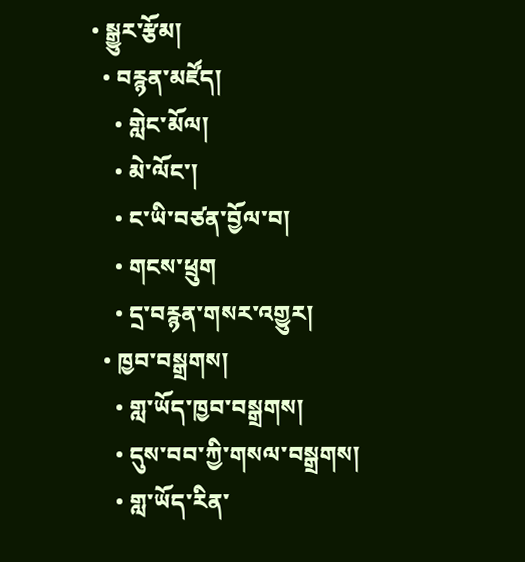• སྒྱུར་རྩོམ།
  • བརྙན་མཛོད།
    • གླེང་མོལ།
    • མེ་ལོང་།
    • ང་ཡི་བཙན་བྱོལ་བ།
    • གངས་ཕྲུག
    • དྲ་བརྙན་གསར་འགྱུར།
  • ཁྱབ་བསྒྲགས།
    • གླ་ཡོད་ཁྱབ་བསྒྲགས།
    • དུས་བབ་ཀྱི་གསལ་བསྒྲགས།
    • གླ་ཡོད་རིན་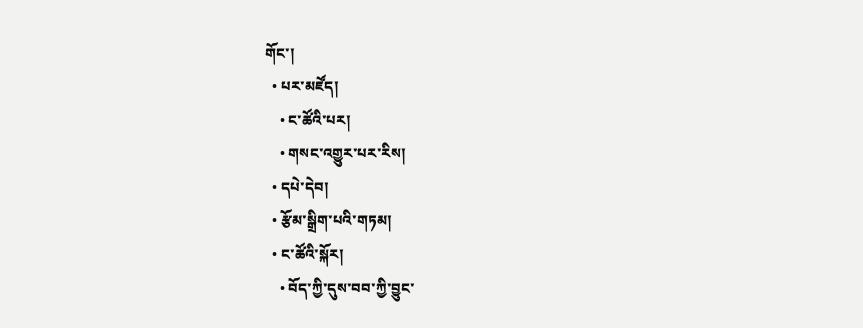གོང་།
  • པར་མཛོད།
    • ང་ཚོའི་པར།
    • གསང་འགྱུར་པར་རིས།
  • དཔེ་དེབ།
  • རྩོམ་སྒྲིག་པའི་གཏམ།
  • ང་ཚོའི་སྐོར།
    • བོད་ཀྱི་དུས་བབ་ཀྱི་བྱུང་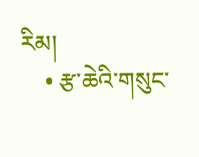རིམ།
    • རྩ་ཆེའི་གསུང་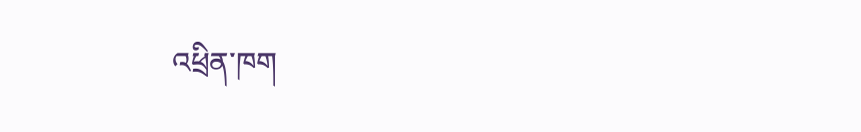འཕྲིན་ཁག